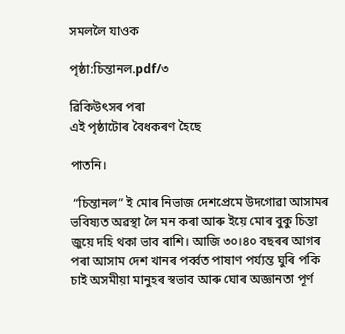সমললৈ যাওক

পৃষ্ঠা:চিন্তানল.pdf/৩

ৱিকিউৎসৰ পৰা
এই পৃষ্ঠাটোৰ বৈধকৰণ হৈছে

পাতনি।

 “চিন্তানল” ই মোৰ নিভাজ দেশপ্ৰেমে উদগোৱা আসামৰ ভবিষ্যত অৱস্থা লৈ মন কৰা আৰু ইয়ে মোৰ বুকু চিন্তা জুয়ে দহি থকা ভাব ৰাশি। আজি ৩০।৪০ বছৰৰ আগৰ পৰা আসাম দেশ খানৰ পৰ্ব্বত পাষাণ পৰ্য্যন্ত ঘুৰি পকি চাই অসমীয়া মানুহৰ স্বভাব আৰু ঘোৰ অজ্ঞানতা পূৰ্ণ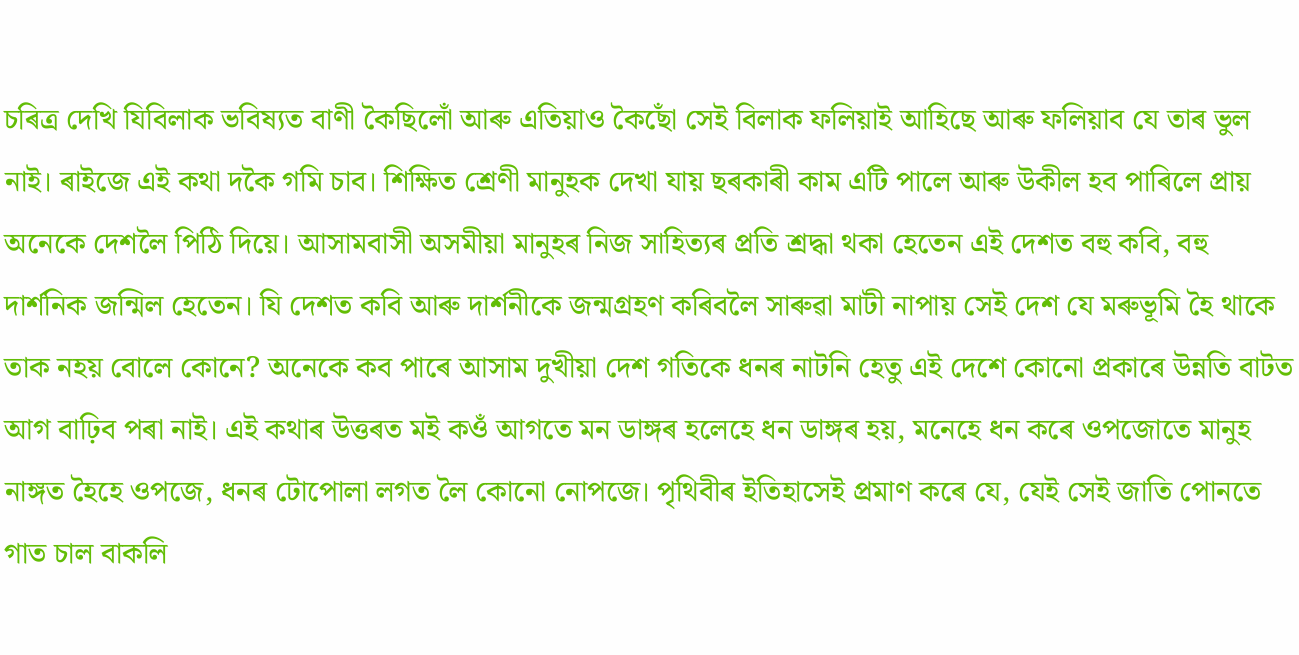চৰিত্ৰ দেখি যিবিলাক ভবিষ্যত বাণী কৈছিলোঁ আৰু এতিয়াও কৈছোঁ সেই বিলাক ফলিয়াই আহিছে আৰু ফলিয়াব যে তাৰ ভুল নাই। ৰাইজে এই কথা দকৈ গমি চাব। শিক্ষিত শ্ৰেণী মানুহক দেখা যায় ছৰকাৰী কাম এটি পালে আৰু উকীল হব পাৰিলে প্ৰায় অনেকে দেশলৈ পিঠি দিয়ে। আসামবাসী অসমীয়া মানুহৰ নিজ সাহিত্যৰ প্ৰতি শ্ৰদ্ধা থকা হেতেন এই দেশত বহু কবি, বহু দাৰ্শনিক জন্মিল হেতেন। যি দেশত কবি আৰু দাৰ্শনীকে জন্মগ্ৰহণ কৰিবলৈ সাৰুৱা মাটী নাপায় সেই দেশ যে মৰুভূমি হৈ থাকে তাক নহয় বোলে কোনে? অনেকে কব পাৰে আসাম দুখীয়া দেশ গতিকে ধনৰ নাটনি হেতু এই দেশে কোনো প্ৰকাৰে উন্নতি বাটত আগ বাঢ়িব পৰা নাই। এই কথাৰ উত্তৰত মই কওঁ আগতে মন ডাঙ্গৰ হলেহে ধন ডাঙ্গৰ হয়, মনেহে ধন কৰে ওপজোতে মানুহ নাঙ্গত হৈহে ওপজে, ধনৰ টোপোলা লগত লৈ কোনো নোপজে। পৃথিবীৰ ইতিহাসেই প্ৰমাণ কৰে যে, যেই সেই জাতি পোনতে গাত চাল বাকলি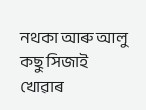নথকা আৰু আলু কছু সিজাই খোৱাৰ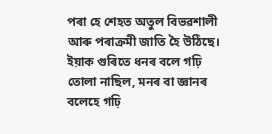পৰা হে শেহত অতুল বিভৱশালী আৰু পৰাক্ৰমী জাতি হৈ উঠিছে। ইয়াক গুৰিতে ধনৰ বলে গঢ়ি তোলা নাছিল, মনৰ বা জ্ঞানৰ বলেহে গঢ়ি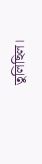তুলিছিল।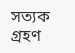সত্যক গ্ৰহণ